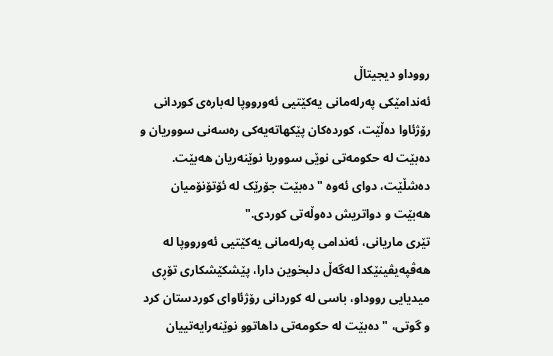رووداو دیجیتاڵ
ئەندامێکی پەرلەمانی یەکێتیی ئەورووپا لەبارەی کوردانی رۆژئاوا دەڵێت، کوردەکان پێکهاتەیەکی رەسەنی سووریان و دەبێت لە حکومەتی نوێی سووریا نوێنەریان هەبێت. دەشڵێت، دوای ئەوە "دەبێت جۆرێک لە ئۆتۆنۆمیان هەبێت و دواتریش دەوڵەتی کوردی."
تێری ماریانی، ئەندامی پەرلەمانی یەکێتیی ئەورووپا لە هەڤپەیڤینێکدا لەگەڵ دلبخوین دارا، پێشکێشکاری تۆڕی میدیایی رووداو، باسی لە کوردانی رۆژئاوای کوردستان کرد و گوتی، "دەبێت لە حکومەتی داهاتوو نوێنەرایەتییان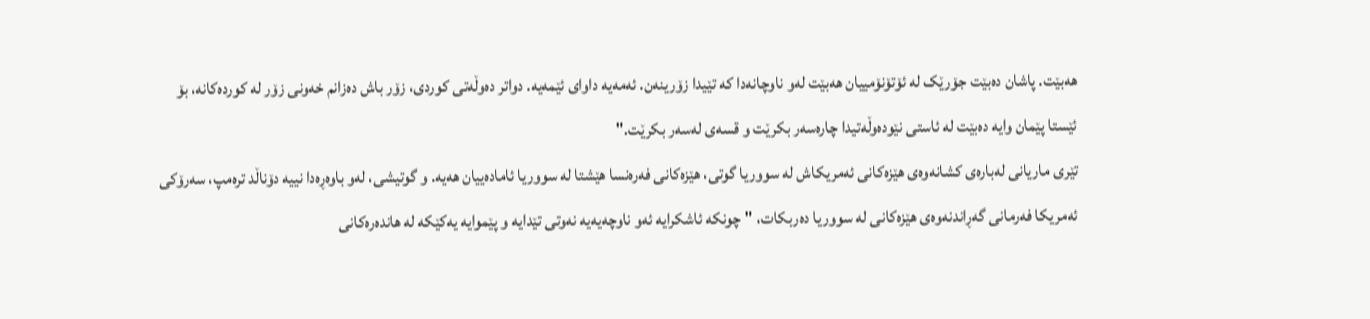هەبێت. پاشان دەبێت جۆرێک لە ئۆتۆنۆمییان هەبێت لەو ناوچانەدا کە تێیدا زۆرینەن. ئەمەیە داوای ئێمەیە. دواتر دەوڵەتی کوردی، زۆر باش دەزانم خەونی زۆر لە کوردەکانە، بۆ ئێستا پێمان وایە دەبێت لە ئاستی نێودەوڵەتیدا چارەسەر بکرێت و قسەی لەسەر بکرێت."
تێری ماریانی لەبارەی کشانەوەی هێزەکانی ئەمریکاش لە سووریا گوتی، هێزەکانی فەرەنسا هێشتا لە سووریا ئامادەییان هەیە. و گوتیشی، لەو باوەڕەدا نییە دۆناڵد ترەمپ، سەرۆکی ئەمریکا فەرمانی گەڕاندنەوەی هێزەکانی لە سووریا دەربکات، "چونکە ئاشکرایە ئەو ناوچەیەیە نەوتی تێدایە و پێموایە یەکێکە لە هاندەرەکانی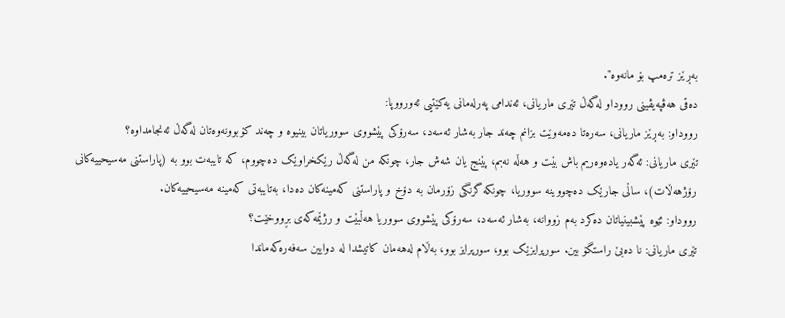بەڕێز ترەمپ بۆ مانەوە".
دەقی هەڤپەیڤینی رووداو لەگەڵ تێری ماریانی، ئەندامی پەرلەمانی یەکێتیی ئەورووپا:
رووداو: بەڕێز ماریانی، سەرەتا دەمەوێت بزانم چەند جار بەشار ئەسەد، سەرۆکی پێشووی سووریاتان بینیوە و چەند کۆبوونەوەتان لەگەڵ ئەنجامداوە؟
تێری ماریانی: ئەگەر یادەوەریم باش بێت و هەڵە نەبم، پێنج یان شەش جار، چونکە من لەگەڵ رێکخراوێک دەچووم، کە تایبەت بوو بە (پاراستنی مەسیحییەکانی رۆژهەڵات)، ساڵی جارێک دەچووینە سووریا، چونکە گرنگی زۆرمان بە دۆخ و پاراستنی کەمینەکان دەدا، بەتایبەتی کەمینە مەسیحییەکان.
رووداو: ئێوە پێشبینیاتان دەکرد بەم زووانە، بەشار ئەسەد، سەرۆکی پێشووی سووریا هەڵبێت و رژێمەکەی بڕووخێت؟
تێری ماریانی: نا دەبێ راستگۆ بین. سورپرایزێک بوو، سورپرایز بوو، بەڵام لەهەمان کاتیشدا لە دوایین سەفەرەکەماندا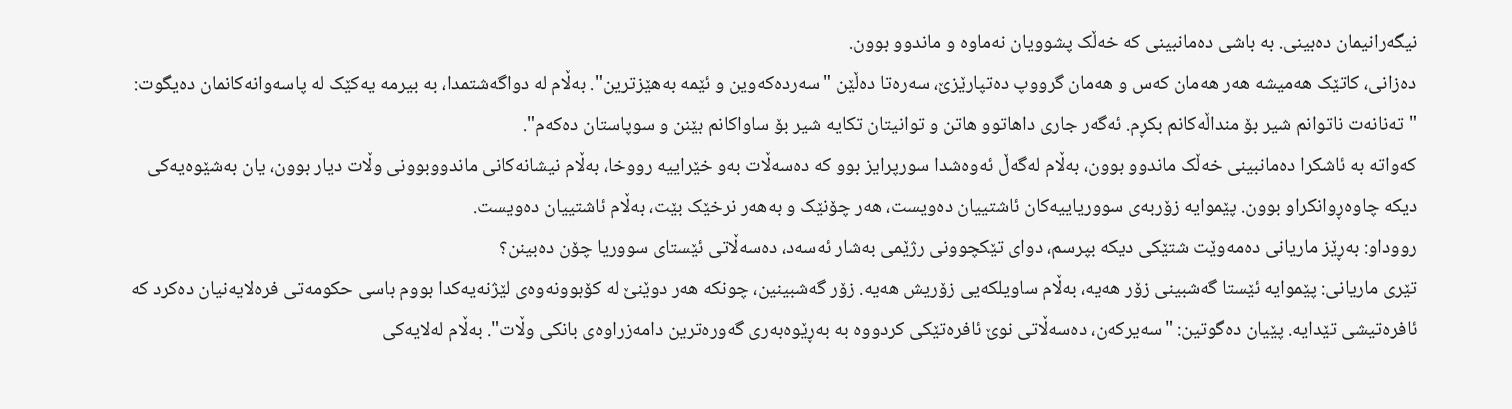نیگەرانیمان دەبینی. بە باشی دەمانبینی کە خەڵک پشوویان نەماوە و ماندوو بوون.
دەزانی، کاتێک هەمیشە هەر هەمان کەس و هەمان گرووپ دەتپارێزێ، سەرەتا دەڵێن "سەردەکەوین و ئێمە بەهێزترین". بەڵام لە دواگەشتمدا، بە بیرمە یەکێک لە پاسەوانەکانمان دەیگوت: "تەنانەت ناتوانم شیر بۆ منداڵەکانم بکڕم. ئەگەر جاری داهاتوو هاتن و توانیتان تکایە شیر بۆ ساواکانم بێنن و سوپاستان دەکەم".
کەواتە بە ئاشکرا دەمانبینی خەڵک ماندوو بوون، بەڵام لەگەڵ ئەوەشدا سورپرایز بوو کە دەسەڵات بەو خێراییە رووخا، بەڵام نیشانەکانی ماندووبوونی وڵات دیار بوون، یان بەشێوەیەکی دیکە چاوەڕوانکراو بوون. پێموایە زۆربەی سووریاییەکان ئاشتییان دەویست، هەر چۆنێک و بەهەر نرخێک بێت، بەڵام ئاشتییان دەویست.
رووداو: بەڕێز ماریانی دەمەوێت شتێکی دیکە بپرسم، دوای تێکچوونی رژێمی بەشار ئەسەد، دەسەڵاتی ئێستای سووریا چۆن دەبینن؟
تێری ماریانی: پێموایە ئێستا گەشبینی زۆر هەیە، بەڵام ساویلکەیی زۆریش هەیە. زۆر گەشبینین، چونکە هەر دوێنێ لە کۆبوونەوەی لێژنەیەکدا بووم باسی حکومەتی فرەلایەنیان دەکرد کە ئافرەتیشی تێدایە. پێیان دەگوتین: "سەیرکەن، دەسەڵاتی نوێ ئافرەتێکی کردووە بە بەڕێوەبەری گەورەترین دامەزراوەی بانکی وڵات". بەڵام لەلایەکی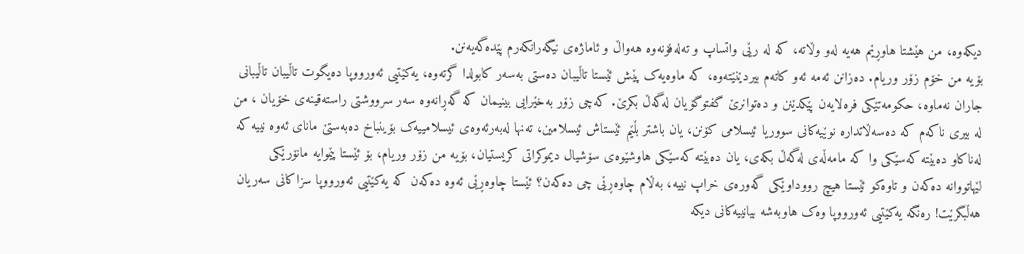دیکەوە، من هێشتا هاوڕێم هەیە لەو وڵاتە، کە لە رێی واتساپ و تەلەفۆنەوە هەواڵ و ئاماژەی نیگەرانکەرم پێدەگەیەنن.
بۆیە من خۆم زۆر وریام. دەزانن ئەمە ئەو کاتەم بیردێنێتەوە، کە ماوەیەک پێش ئێستا تاڵیبان دەستی بەسەر کابولدا گرتەوە، یەکێتیی ئەورووپا دەیگوت تاڵیبان تاڵیبانی جاران نەماوە، حکومەتێکی فرەلایەن پێکدێنن و دەتوانرێ گفتوگۆیان لەگەڵ بکرێ. کەچی زۆر بەخێرایی بینیمان کە گەڕانەوە سەر سرووشتی راستەقینەی خۆیان ، من لە بیری ناکەم کە دەسەڵاتدارە نوێیەکانی سووریا ئیسلامی کۆنن، یان باشتر بڵێم ئێستاش ئیسلامین، تەنها لەبەرئەوەی ئیسلامییەک بۆینباخ دەبەستێ مانای ئەوە نییە کە لەناکاو دەبێتە کەسێکی وا کە مامەڵەی لەگەڵ بکەی، یان دەبێتە کەسێکی هاوشێوەی سۆشیال دیموکراتی کریستیان، بۆیە من زۆر وریام، بۆ ئێستا پێموایە مانۆرێکی لێهاتووانە دەکەن و تاوەکو ئێستا هیچ رووداوێکی گەورەی خراپ نییە، بەڵام چاوەڕێی چی دەکەن؟ ئێستا چاوەڕێی ئەوە دەکەن کە یەکێتیی ئەورووپا سزاکانی سەریان هەڵبگرێت! رەنگە یەکێتیی ئەورووپا وەک هاوبەشە بیانییەکانی دیکە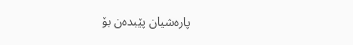پارەشیان پێبدەن بۆ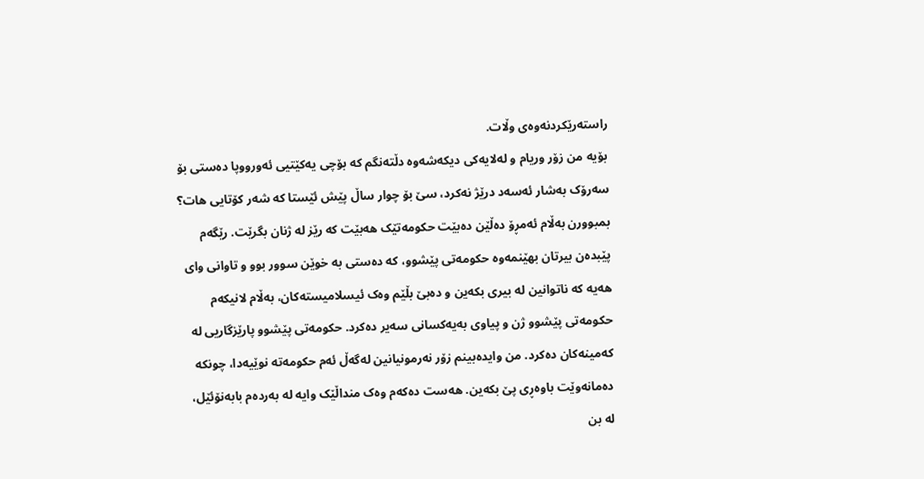راستەرێکردنەوەی وڵات.
بۆیە من زۆر وریام و لەلایەکی دیکەشەوە دڵتەنگم کە بۆچی یەکێتیی ئەورووپا دەستی بۆ سەرۆک بەشار ئەسەد درێژ نەکرد، سێ بۆ چوار ساڵ پێش ئێستا کە شەر کۆتایی هات؟
بمبوورن بەڵام ئەمڕۆ دەڵێن دەبێت حکومەتێک هەبێت کە رێز لە ژنان بگرێت. رێگەم پێبدەن بیرتان بهێنمەوە حکومەتی پێشوو، کە دەستی بە خوێن سوور بوو و تاوانی وای هەیە کە ناتوانین لە بیری بکەین و دەبێ بڵێم وەک ئیسلامیستەکان، بەڵام لانیکەم حکومەتی پێشوو ژن و پیاوی بەیەکسانی سەیر دەکرد. حکومەتی پێشوو پارێزگاریی لە کەمینەکان دەکرد. من وایدەبینم زۆر نەرمونیانین لەگەڵ ئەم حکومەتە نوێیەدا، چونکە دەمانەوێت باوەڕی پێ بکەین. هەست دەکەم وەک منداڵێک وایە لە بەردەم بابەنۆئێل، لە بن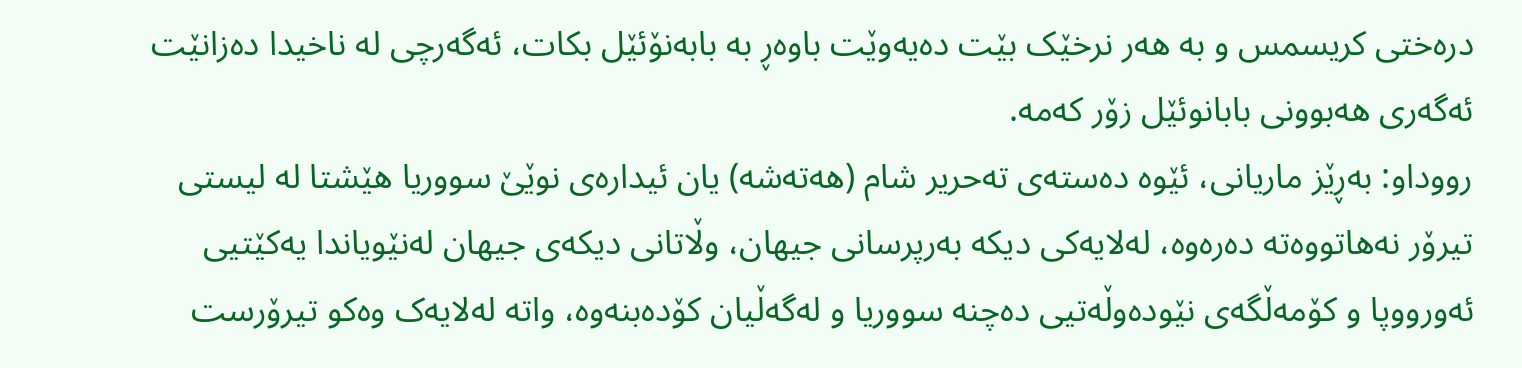درەختی کریسمس و بە هەر نرخێک بێت دەیەوێت باوەڕ بە بابەنۆئێل بکات، ئەگەرچی لە ناخیدا دەزانێت ئەگەری هەبوونی بابانوئێل زۆر کەمە.
رووداو: بەڕێز ماریانی، ئێوە دەستەی تەحریر شام (هەتەشە) یان ئیدارەی نوێێ سووریا هێشتا لە لیستی تیرۆر نەهاتووەتە دەرەوە، لەلایەکی دیکە بەرپرسانی جیهان، وڵاتانی دیکەی جیهان لەنێویاندا یەکێتیی ئەورووپا و کۆمەڵگەی نێودەوڵەتیی دەچنە سووریا و لەگەڵیان کۆدەبنەوە، واتە لەلایەک وەکو تیرۆرست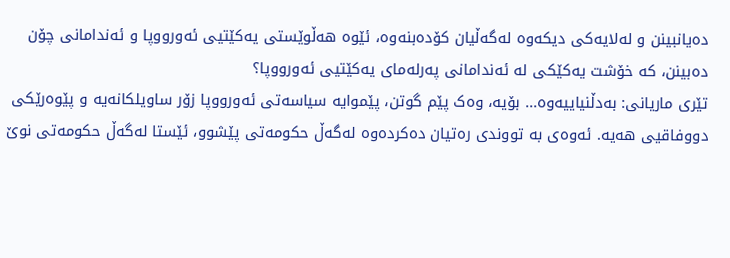دەیانبینن و لەلایەکی دیکەوە لەگەڵیان کۆدەبنەوە، ئێوە هەڵوێستی یەکێتیی ئەورووپا و ئەندامانی چۆن دەبینن، کە خۆشت یەکێکی لە ئەندامانی پەرلەمای یەکێتیی ئەورووپا؟
تێری ماریانی: بەدڵنیاییەوە... بۆیە، وەک پێم گوتن، پێموایە سیاسەتی ئەورووپا زۆر ساویلکانەیە و پێوەرێکی دووفاقیی هەیە. ئەوەی بە تووندی رەتیان دەکردەوە لەگەڵ حکومەتی پێشوو، ئێستا لەگەڵ حکومەتی نوێ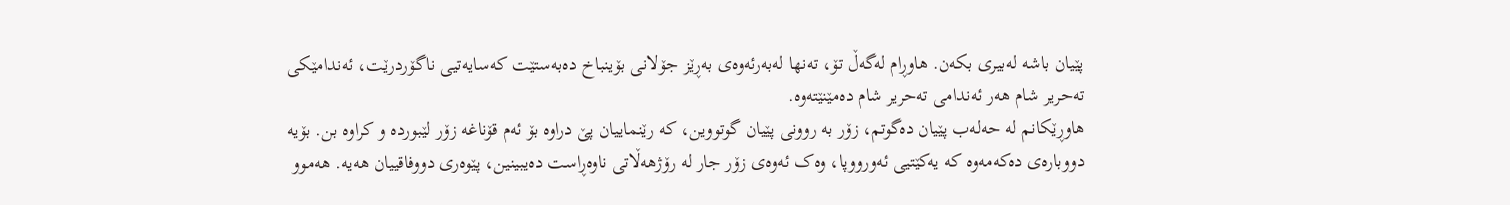پێیان باشە لەبیری بکەن. هاوڕام لەگەڵ تۆ، تەنها لەبەرئەوەی بەڕێز جۆلانی بۆینباخ دەبەستێت کەسایەتیی ناگۆردرێت، ئەندامێکی تەحریر شام هەر ئەندامی تەحریر شام دەمێنێتەوە.
هاوڕێکانم لە حەلەب پێیان دەگوتم، زۆر بە روونی پێیان گوتووین، کە رێنماییان پێ دراوە بۆ ئەم قۆناغە زۆر لێبوردە و کراوە بن. بۆیە دووبارەی دەکەمەوە کە یەکێتیی ئەورووپا، وەک ئەوەی زۆر جار لە رۆژهەڵاتی ناوەڕاست دەیبینین، پێوەری دووفاقییان هەیە. هەموو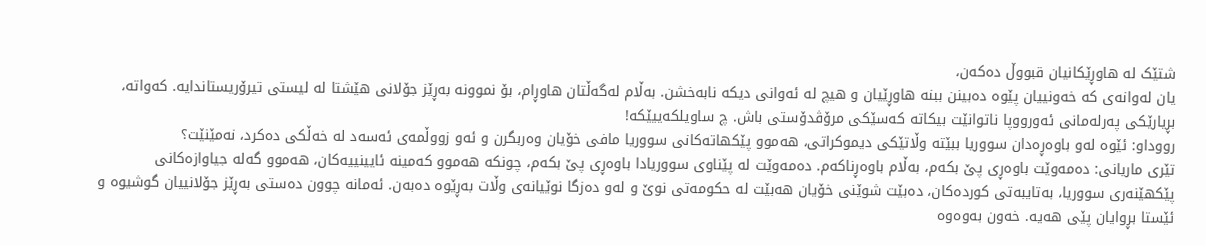شتێک لە هاوڕێکانیان قبووڵ دەکەن،
یان لەوانەی کە خەونییان پێوە دەبینن ببنە هاوڕێیان و هیچ لە ئەوانی دیکە نابەخشن. بەڵام لەگەڵتان هاوڕام، بۆ نموونە بەڕێز جۆلانی هێشتا لە لیستی تیرۆریستاندایە. کەواتە، بڕیارێکی پەرلەمانی ئەورووپا ناتوانێت بیکاتە کەسێکی مرۆڤدۆستی باش. چ ساویلکەییێکە!
رووداو: ئێوە لەو باوەڕەدان سووریا ببێتە وڵاتێکی دیموکراتی، هەموو پێکهاتەکانی سووریا مافی خۆیان وەربگرن و ئەو زووڵمەی ئەسەد لە خەڵکی دەکرد، نەمێنێت؟
تێری ماریانی: دەمەوێت باوەڕی پێ بکەم، بەڵام باوەڕناکەم. دەمەوێت لە پێناوی سووریادا باوەڕی پێ بکەم، چونکە هەموو کەمینە ئایینییەکان، هەموو گەلە جیاوازەکانی پێکهێنەری سووریا، بەتایبەتی کوردەکان، دەبێت شوێنی خۆیان هەبێت لە حکومەتی نوێ و لەو دەزگا نوێیانەی وڵات بەڕێوە دەبەن. ئەمانە چوون دەستی بەڕێز جۆلانییان گوشیوە و ئێستا بڕوایان پێی هەیە. خەون بەوەوە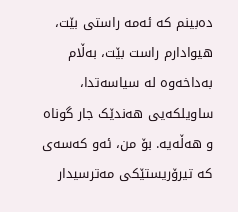دەبینم کە ئەمە راستی بێت، هیوادارم راست بێت، بەڵام بەداخەوە لە سیاسەتدا، ساویلکەیی هەندێک جار گوناه و هەڵەیە. بۆ من، ئەو کەسەی کە تیرۆریستێکی مەترسیدار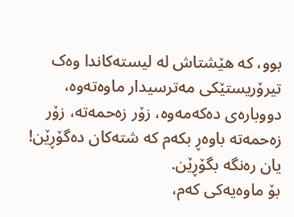بوو، کە هێشتاش لە لیستەکاندا وەک تیرۆریستێکی مەترسیدار ماوەتەوە،
دووبارەی دەکەمەوە، زۆر زەحمەتە، زۆر زەحمەتە باوەڕ بکەم کە شتەکان دەگۆڕێن! یان رەنگە بگۆڕێن.
بۆ ماوەیەکی کەم،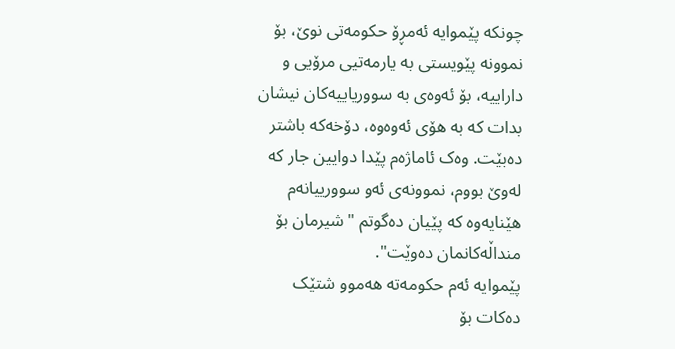چونکە پێموایە ئەمڕۆ حکومەتی نوێ، بۆ نموونە پێویستی بە یارمەتیی مرۆیی و داراییە، بۆ ئەوەی بە سووریاییەکان نیشان بدات کە بە هۆی ئەوەوە، دۆخەکە باشتر دەبێت. وەک ئاماژەم پێدا دوایین جار کە لەوێ بووم، نموونەی ئەو سوورییانەم هێنایەوە کە پێیان دەگوتم "شیرمان بۆ منداڵەکانمان دەوێت".
پێموایە ئەم حکومەتە هەموو شتێک دەکات بۆ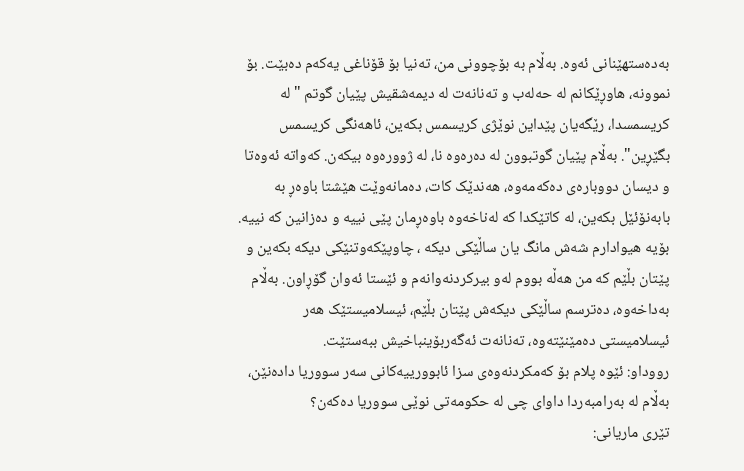بەدەستهێنانی ئەوە. بەڵام بە بۆچوونی من، تەنیا بۆ قۆناغی یەکەم دەبێت. بۆ نموونە، هاوڕێکانم لە حەلەب و تەنانەت لە دیمەشقیش پێیان گوتم "لە کریسمسدا، رێگەیان پێداین نوێژی کریسمس بکەین، ئاهەنگی کریسمس بگێڕین". بەڵام پێیان گوتبوون لە دەرەوە نا، لە ژوورەوە بیکەن. کەواتە ئەوەتا و دیسان دووبارەی دەکەمەوە، هەندێک کات، دەمانەوێت هێشتا باوەڕ بە بابەنۆئێل بکەین، لە کاتێکدا کە لەناخەوە باوەڕمان پێی نییە و دەزانین کە نییە. بۆیە هیوادارم شەش مانگ یان ساڵێکی دیکە ، چاوپێکەوتنێکی دیکە بکەین و پێتان بڵێم کە من هەڵە بووم لەو بیرکردنەوانەم و ئێستا ئەوان گۆڕاون. بەڵام بەداخەوە، دەترسم ساڵێکی دیکەش پێتان بڵێم، ئیسلامیستێک هەر ئیسلامیستی دەمێنێتەوە، تەنانەت ئەگەربۆینباخیش ببەستێت.
رووداو: ئێوە پلام بۆ کەمکردنەوەی سزا ئابوورییەکانی سەر سووریا دادەنێن، بەڵام لە بەرامبەردا داوای چی لە حکومەتی نوێی سووریا دەکەن؟
تێری ماریانی: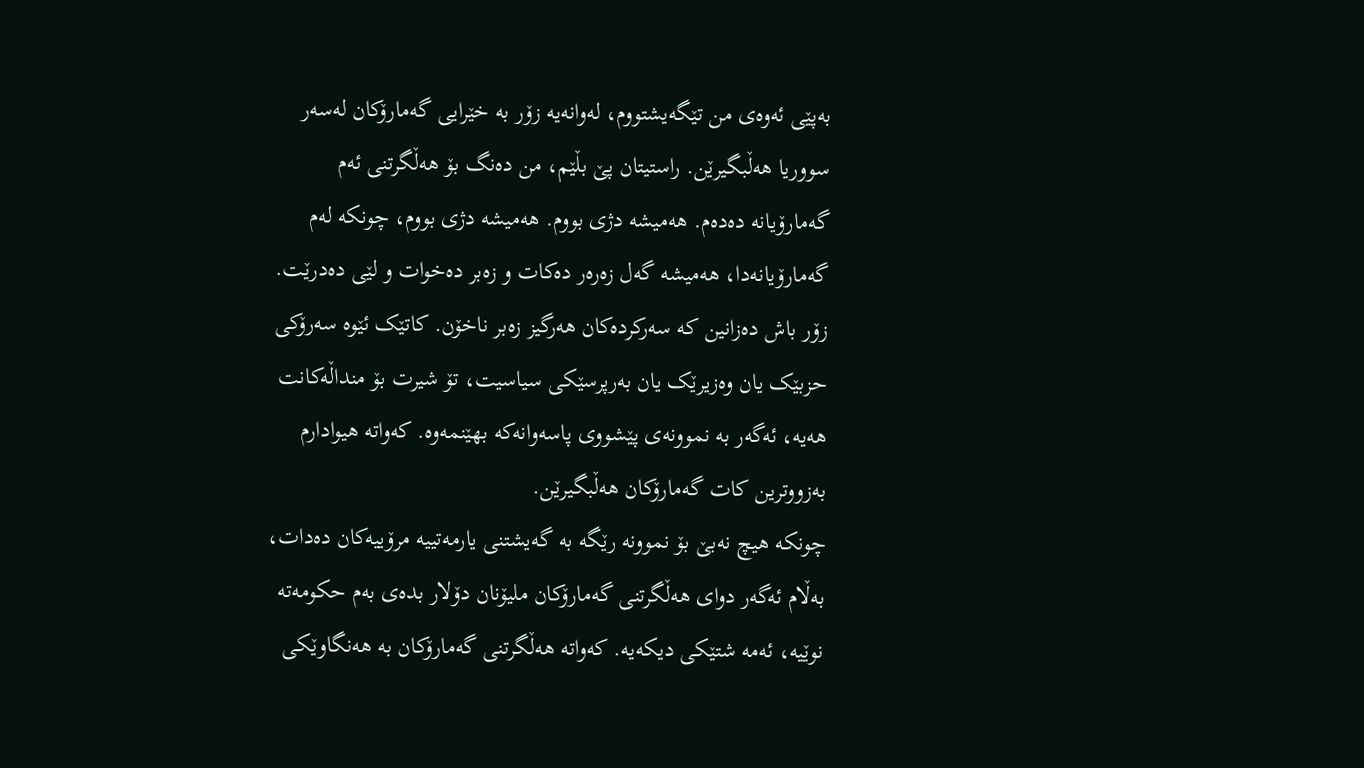بەپێی ئەوەی من تێگەیشتووم، لەوانەیە زۆر بە خێرایی گەمارۆکان لەسەر سووریا هەڵبگیرێن. راستیتان پێ بڵێم، من دەنگ بۆ هەڵگرتنی ئەم گەمارۆیانە دەدەم. هەمیشە دژی بووم. هەمیشە دژی بووم، چونکە لەم گەمارۆیانەدا، هەمیشە گەل زەرەر دەکات و زەبر دەخوات و لێی دەدرێت. زۆر باش دەزانین کە سەرکردەکان هەرگیز زەبر ناخۆن. کاتێک ئێوە سەرۆکی حزبێک یان وەزیرێک یان بەرپرسێکی سیاسیت، تۆ شیرت بۆ منداڵەکانت هەیە، ئەگەر بە نموونەی پێشووی پاسەوانەکە بهێنمەوە. کەواتە هیوادارم بەزووترین کات گەمارۆکان هەڵبگیرێن.
چونکە هیچ نەبێ بۆ نموونە رێگە بە گەیشتنی یارمەتییە مرۆییەکان دەدات، بەڵام ئەگەر دوای هەڵگرتنی گەمارۆکان ملیۆنان دۆلار بدەی بەم حکومەتە نوێیە، ئەمە شتێکی دیکەیە. کەواتە هەڵگرتنی گەمارۆکان بە هەنگاوێکی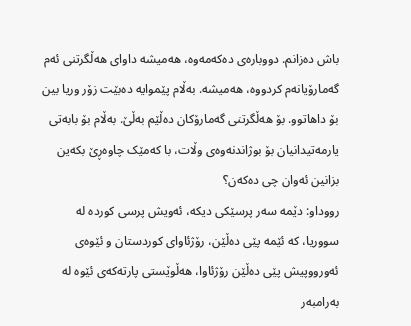باش دەزانم. دووبارەی دەکەمەوە، هەمیشە داوای هەڵگرتنی ئەم گەمارۆیانەم کردووە، هەمیشە. بەڵام پێموایە دەبێت زۆر وریا بین بۆ داهاتوو. بۆ هەڵگرتنی گەمارۆکان دەڵێم بەڵێ. بەڵام بۆ بابەتی یارمەتیدانیان بۆ بوژاندنەوەی وڵات، با کەمێک چاوەڕێ بکەین بزانین ئەوان چی دەکەن؟
رووداو: دێمە سەر پرسێکی دیکە، ئەویش پرسی کوردە لە سووریا، کە ئێمە پێی دەڵێن، رۆژئاوای کوردستان و ئێوەی ئەورووپیش پێی دەڵێن رۆژئاوا، هەڵوێستی پارتەکەی ئێوە لە بەرامبەر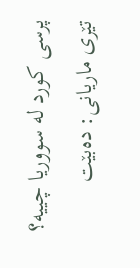پرسی کورد لە سووریا چییە؟
تێری ماریانی: دەبێت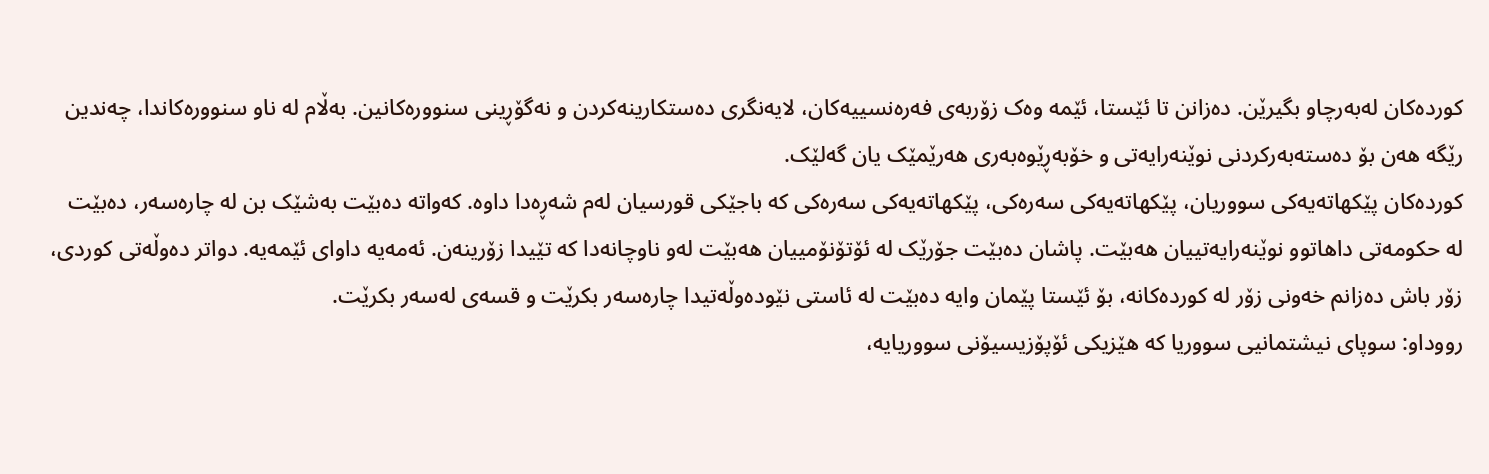کوردەکان لەبەرچاو بگیرێن. دەزانن تا ئێستا، ئێمە وەک زۆربەی فەرەنسییەکان، لایەنگری دەستکارینەکردن و نەگۆڕینی سنوورەکانین. بەڵام لە ناو سنوورەکاندا، چەندین رێگە هەن بۆ دەستەبەرکردنی نوێنەرایەتی و خۆبەڕێوەبەری هەرێمێک یان گەلێک.
کوردەکان پێکهاتەیەکی سووریان، پێکهاتەیەکی سەرەکی، پێکهاتەیەکی سەرەکی کە باجێکی قورسیان لەم شەڕەدا داوە. کەواتە دەبێت بەشێک بن لە چارەسەر، دەبێت لە حکومەتی داهاتوو نوێنەرایەتییان هەبێت. پاشان دەبێت جۆرێک لە ئۆتۆنۆمییان هەبێت لەو ناوچانەدا کە تێیدا زۆرینەن. ئەمەیە داوای ئێمەیە. دواتر دەوڵەتی کوردی، زۆر باش دەزانم خەونی زۆر لە کوردەکانە، بۆ ئێستا پێمان وایە دەبێت لە ئاستی نێودەوڵەتیدا چارەسەر بکرێت و قسەی لەسەر بکرێت.
رووداو: سوپای نیشتمانیی سووریا کە هێزیکی ئۆپۆزیسیۆنی سووریایە،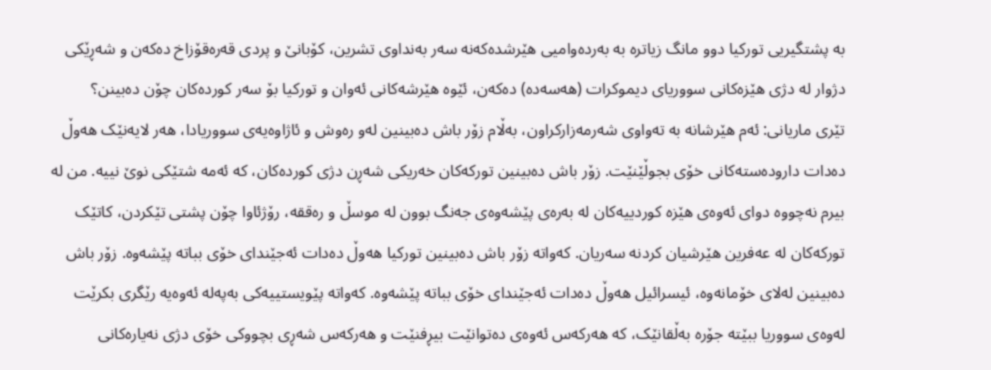بە پشتگیریی تورکیا دوو مانگ زیاترە بە بەردەوامیی هێرشدەکەنە سەر بەنداوی تشرین، کۆبانێ و پردی قەرەقۆزاخ دەکەن و شەڕێکی دژوار لە دژی هێزەکانی سووریای دیموکرات (هەسەدە) دەکەن، ئێوە هێرشەکانی ئەوان و تورکیا بۆ سەر کوردەکان چۆن دەبینن؟
تێری ماریانی: ئەم هێرشانە بە تەواوی شەرمەزارکراون، بەڵام زۆر باش دەبینین لەو رەوش و ئاژاوەیەی سووریادا، هەر لایەنێک هەوڵ دەدات دارودەستەکانی خۆی بجوڵێنێت. زۆر باش دەبینین تورکەکان خەریکی شەڕن دژی کوردەکان، کە ئەمە شتێکی نوێ نییە. من لە بیرم نەچووە دوای ئەوەی هێزە کوردییەکان لە بەرەی پێشەوەی جەنگ بوون لە موسڵ و رەققە، رۆژئاوا چۆن پشتی تێکردن، کاتێک تورکەکان لە عەفرین هێرشیان کردنە سەریان. کەواتە زۆر باش دەبینین تورکیا هەوڵ دەدات ئەجێندای خۆی بباتە پێشەوە. زۆر باش دەبینین لەلای خۆمانەوە، ئیسرائیل هەوڵ دەدات ئەجێندای خۆی بباتە پێشەوە. کەواتە پێویستییەکی بەپەلە ئەوەیە رێگری بکرێت لەوەی سووریا ببێتە جۆرە بەڵقانێک، کە هەرکەس ئەوەی دەتوانێت بیڕفنێت و هەرکەس شەڕی بچووکی خۆی دژی نەیارەکانی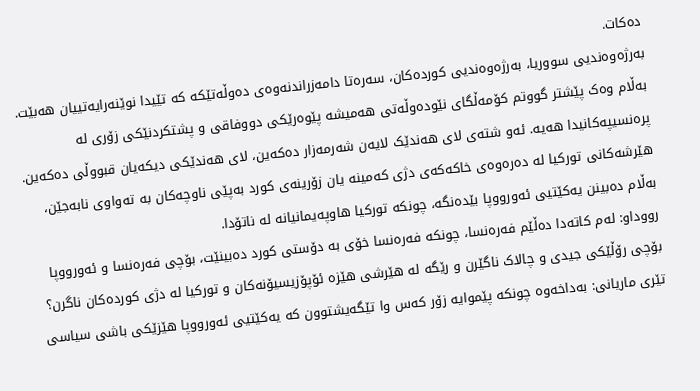دەکات.
بەرژەوەندیی سووریا، بەرژەوەندیی کوردەکان، سەرەتا دامەزراندنەوەی دەوڵەتێکە کە تێیدا نوێنەرایەتییان هەبێت. بەڵام وەک پێشتر گووتم کۆمەڵگای نێودەوڵەتی هەمیشە پێوەرێکی دووفاقی و پشتکردنێکی زۆری لە پرەنسیپەکانیدا هەیە. ئەو شتەی لای هەندێک لایەن شەرمەزار دەکەین، لای هەندێکی دیکەیان قبووڵی دەکەین. هێرشەکانی تورکیا لە دەرەوەی خاکەکەی دژی کەمینە یان زۆرینەی کورد بەپێی ناوچەکان بە تەواوی نابەجێن، بەڵام دەبینن یەکێتیی ئەورووپا بێدەنگە، چونکە تورکیا هاوپەیمانیانە لە ناتۆدا.
رووداو: لەم کاتەدا دەڵێم فەرەنسا، چونکە فەرەنسا خۆی بە دۆستی کورد دەبینێت، بۆچی فەرەنسا و ئەورووپا بۆچی رۆڵێکی جیدی و چالاک ناگێرن و رێگە لە هێرشی هێزە ئۆپۆزیسیۆنەکان و تورکیا لە دژی کوردەکان ناگرن؟
تێری ماریانی: بەداخەوە چونکە پێموایە زۆر کەس وا تێگەیشتوون کە یەکێتیی ئەورووپا هێزێکی باشی سیاسی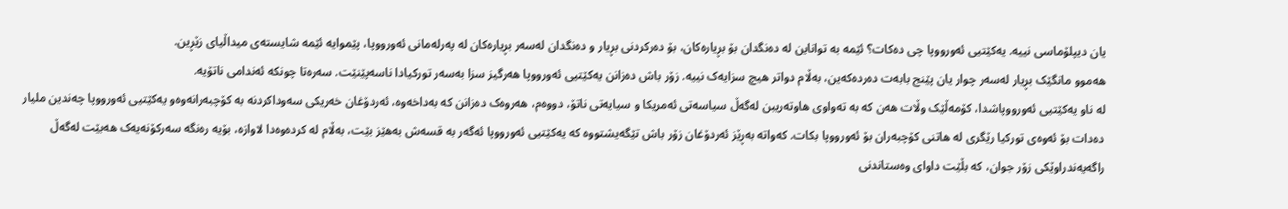یان دیپلۆماسی نییە. یەکێتیی ئەورووپا چی دەکات؟ ئێمە بە تواناین لە دەنگدان بۆ بڕیارەکان، بۆ دەرکردنی بڕیار و دەنگدان لەسەر بڕیارەکان لە پەرلەمانی ئەورووپا، پێموایە ئێمە شایستەی میداڵیای زێڕین.
هەموو مانگێک بڕیار لەسەر چوار یان پێنج بابەت دەردەکەین، بەڵام دواتر هیچ سزایەک نییە. زۆر باش دەزانن یەکێتیی ئەورووپا هەرگیز سزا بەسەر تورکیادا ناسەپێنێت. سەرەتا چونکە ئەندامی ناتۆیە.
لە ناو یەکێتیی ئەورووپاشدا، کۆمەڵێک وڵات هەن کە بە تەواوی هاوتەریبن لەگەڵ سیاسەتی ئەمریکا و سیایەتی ناتۆ، دووەم، هەروەک دەزانن کە بەداخەوە، ئەردۆغان خەریکی سەوداکردنە بە کۆچبەرانەوەو یەکێتیی ئەورووپا چەندین ملیار دەدات بۆ ئەوەی تورکیا رێگری لە هاتنی کۆچبەران بۆ ئەورووپا بکات. کەواتە بەڕێز ئەردۆغان زۆر باش تێگەیشتووە کە یەکێتیی ئەورووپا ئەگەر بە قسەش بەهێز بێت، بەڵام لە کردەوەدا لاوازە، بۆیە رەنگە سەرکۆنەیەک هەبێت لەگەڵ راگەیەندراوێکی زۆر جوان، کە بڵێت داوای وەستاندنی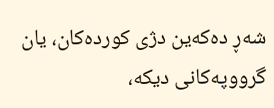شەڕ دەکەین دژی کوردەکان، یان گرووپەکانی دیکە،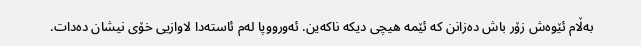بەڵام ئێوەش زۆر باش دەزانن کە ئێمە هیچی دیکە ناکەین. ئەورووپا لەم ئاستەدا لاوازیی خۆی نیشان دەدات.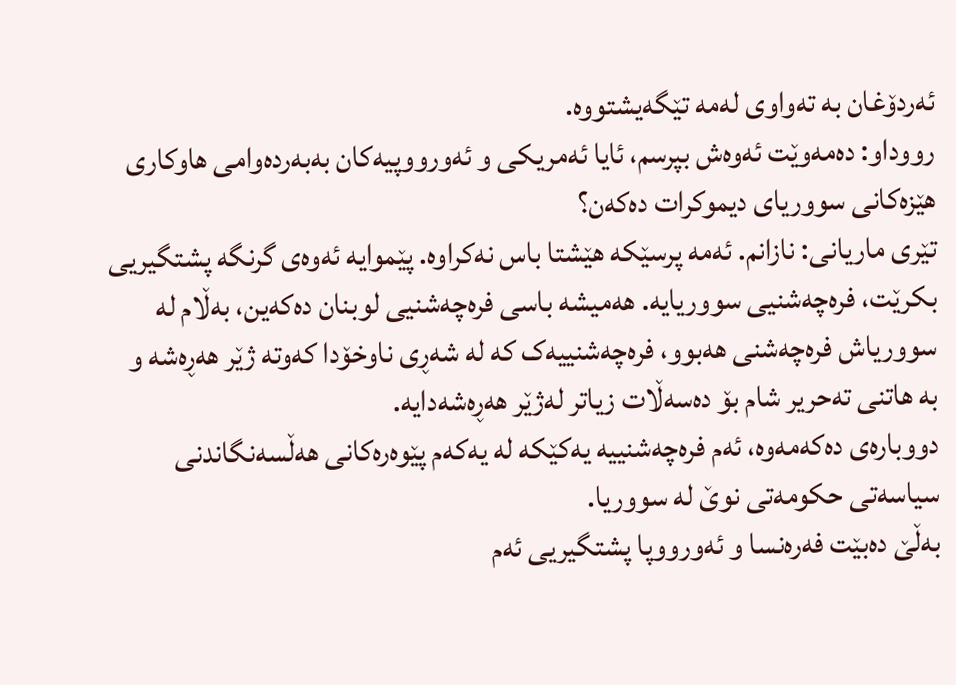ئەردۆغان بە تەواوی لەمە تێگەیشتووە.
رووداو: دەمەوێت ئەوەش بپرسم، ئایا ئەمریکی و ئەورووپیەکان بەبەردەوامی هاوکاری هێزەکانی سووریای دیموکرات دەکەن؟
تێری ماریانی: نازانم. ئەمە پرسێکە هێشتا باس نەکراوە. پێموایە ئەوەی گرنگە پشتگیریی بکرێت، فرەچەشنیی سووریایە. هەمیشە باسی فرەچەشنیی لوبنان دەکەین، بەڵام لە سووریاش فرەچەشنی هەبوو، فرەچەشنییەک کە لە شەڕی ناوخۆدا کەوتە ژێر هەڕەشە و بە هاتنی تەحریر شام بۆ دەسەڵات زیاتر لەژێر هەڕەشەدایە.
دووبارەی دەکەمەوە، ئەم فرەچەشنییە یەکێکە لە یەکەم پێوەرەکانی هەڵسەنگاندنی سیاسەتی حکومەتی نوێ لە سووریا.
بەڵێ دەبێت فەرەنسا و ئەورووپا پشتگیریی ئەم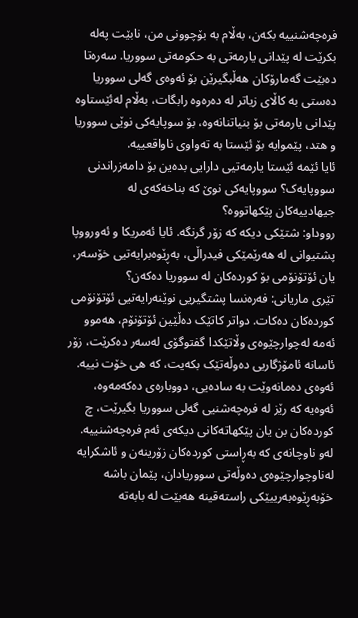فرەچەشنییە بکەن، بەڵام بە بۆچوونی من، نابێت پەلە بکرێت لە پێدانی یارمەتی بە حکومەتی سووریا. سەرەتا دەبێت گەمارۆکان هەڵبگیرێن بۆ ئەوەی گەلی سووریا دەستی بە کاڵای زیاتر لە دەرەوە رابگات، بەڵام لەئێستاوە پێدانی یارمەتی بۆ بنیاتنانەوە، بۆ سوپایەکی نوێی سووریا و هتد، پێموایە بۆ ئێستا بە تەواوی ناواقعییە.
ئایا ئێمە ئێستا یارمەتیی دارایی بدەین بۆ دامەزراندنی سووپایەک؟ سووپایەکی نوێ کە بناخەکەی لە جیهادییەکان پێکهاتووە؟
رووداو: شتێکی دیکە کە زۆر گرنگە. ئایا ئەمریکا و ئەورووپا پشتیوانی لە هەرێمێکی فیدراڵی، بەڕێوەبرایەتیی خۆسەر، یان ئۆتۆنۆمی بۆ کوردەکان لە سووریا دەکەن؟
تێری ماریانی: فەرەنسا پشتگیریی نوێنەرایەتیی ئۆتۆنۆمی کوردەکان دەکات. دواتر کاتێک دەڵێین ئۆتۆنۆم، هەموو ئەمە لەچوارچێوەی وڵاتێکدا گفتوگۆی لەسەر دەکرێت، زۆر ئاسانە ئامۆژگاریی دەوڵەتێک بکەیت، کە هی خۆت نییە. ئەوەی دەمانەوێت بە سادەیی، دووبارەی دەکەمەوە، ئەوەیە کە رێز لە فرەچەشنیی گەلی سووریا بگیرێت، چ کوردەکان بن یان پێکهاتەکانی دیکەی ئەم فرەچەشنییە. لەو ناوچانەی کە بەڕاستی کوردەکان زۆرینەن و ئاشکرایە لەناوچوارچێوەی دەوڵەتی سووریادان، پێمان باشە خۆبەڕێوەبەرییێکی راستەقینە هەبێت لە بابەتە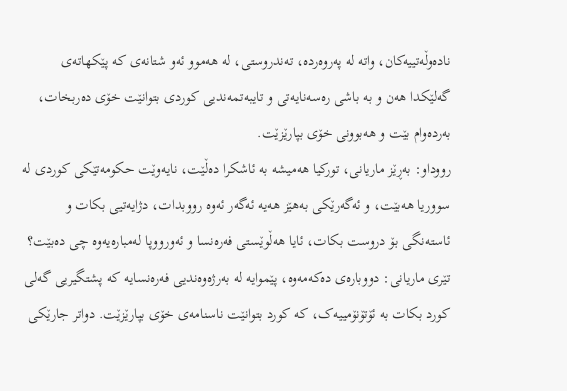نادەوڵەتییەکان، واتە لە پەروەردە، تەندروستی، لە هەموو ئەو شتانەی کە پێکهاتەی گەلێکدا هەن و بە باشی رەسەنایەتی و تایبەتمەندیی کوردی بتوانێت خۆی دەربخات، بەردەوام بێت و هەبوونی خۆی بپارێزێت.
رووداو: بەڕێز ماریانی، تورکیا هەمیشە بە ئاشکرا دەڵێت، نایەوێت حکومەتێکی کوردی لە سووریا هەبێت، و ئەگەرێکی بەهێز هەیە ئەگەر ئەوە رووبدات، دژایەتیی بکات و ئاستەنگی بۆ دروست بکات، ئایا هەڵوێستی فەرەنسا و ئەورووپا لەمبارەیەوە چی دەبێت؟
تێری ماریانی: دووبارەی دەکەمەوە، پێموایە لە بەرژەوەندیی فەرەنسایە کە پشتگیریی گەلی کورد بکات بە ئۆتۆنۆمییەک، کە کورد بتوانێت ناسنامەی خۆی بپارێزێت. دواتر جارێکی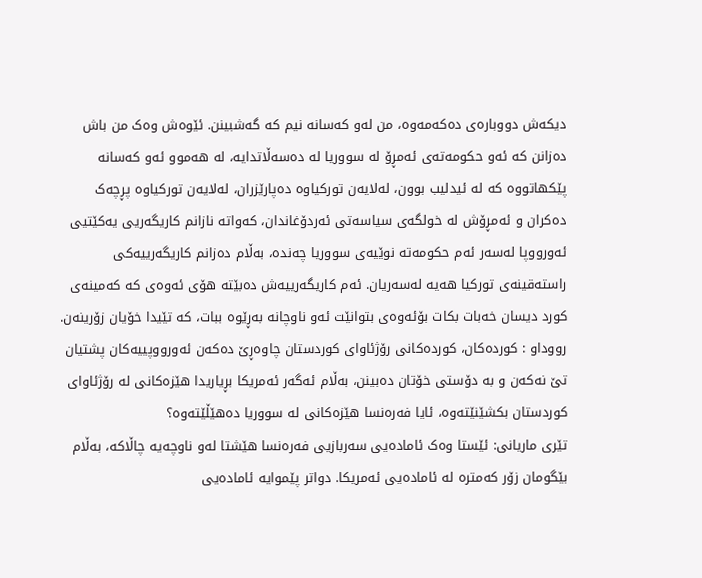دیکەش دووبارەی دەکەمەوە، من لەو کەسانە نیم کە گەشبینن. ئێوەش وەک من باش دەزانن کە ئەو حکومەتەی ئەمڕۆ لە سووریا لە دەسەڵاتدایە، لە هەموو ئەو کەسانە پێکهاتووە کە لە ئیدلیب بوون، لەلایەن تورکیاوە دەپارێزران، لەلایەن تورکیاوە پڕچەک دەکران و ئەمڕۆش لە خولگەی سیاسەتی ئەردۆغاندان، کەواتە نازانم کاریگەریی یەکێتیی ئەورووپا لەسەر ئەم حکومەتە نوێیەی سووریا چەندە، بەڵام دەزانم کاریگەرییەکی راستەقینەی تورکیا هەیە لەسەریان. ئەم کاریگەرییەش دەبێتە هۆی ئەوەی کە کەمینەی کورد دیسان خەبات بکات بۆئەوەی بتوانێت ئەو ناوچانە بەڕێوە ببات، کە تێیدا خۆیان زۆرینەن.
رووداو : کوردەکان، کوردەکانی رۆژئاوای کوردستان چاوەڕێ دەکەن ئەورووپییەکان پشتیان تێ نەکەن و بە دۆستی خۆتان دەبینن، بەڵام ئەگەر ئەمریکا بڕیاریدا هێزەکانی لە رۆژئاوای کوردستان بکشێنێتەوە، ئایا فەرەنسا هێزەکانی لە سووریا دەهێڵێتەوە؟
تێری ماریانی: ئێستا وەک ئامادەیی سەربازیی فەرەنسا هێشتا لەو ناوچەیە چاڵاکە، بەڵام بێگومان زۆر کەمترە لە ئامادەیی ئەمریکا. دواتر پێموایە ئامادەیی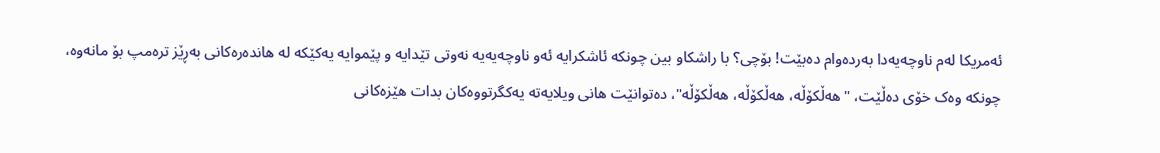ئەمریکا لەم ناوچەیەدا بەردەوام دەبێت! بۆچی؟ با راشکاو بین چونکە ئاشکرایە ئەو ناوچەیەیە نەوتی تێدایە و پێموایە یەکێکە لە هاندەرەکانی بەڕێز ترەمپ بۆ مانەوە،
چونکە وەک خۆی دەڵێت، "هەڵکۆڵە، هەڵکۆڵە، هەڵکۆڵە"، دەتوانێت هانی ویلایەتە یەکگرتووەکان بدات هێزەکانی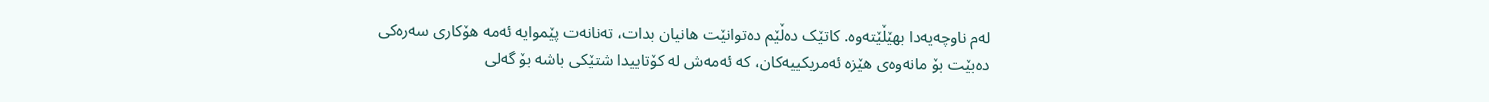لەم ناوچەیەدا بهێڵێتەوە. کاتێک دەڵێم دەتوانێت هانیان بدات، تەنانەت پێموایە ئەمە هۆکاری سەرەکی دەبێت بۆ مانەوەی هێزە ئەمریکییەکان، کە ئەمەش لە کۆتاییدا شتێکی باشە بۆ گەلی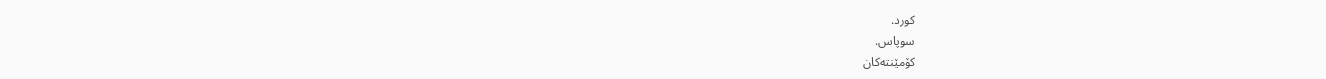کورد.
سوپاس.
کۆمێنتەکان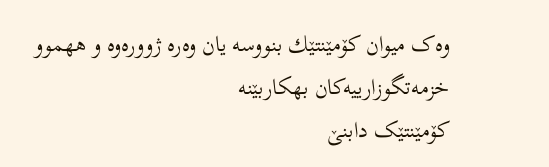وەک میوان کۆمێنتێك بنووسە یان وەرە ژوورەوە و ههموو خزمەتگوزارییەکان بهكاربێنه
کۆمێنتێک دابنێ